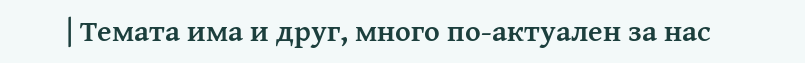| Темата има и друг, много по-актуален за нас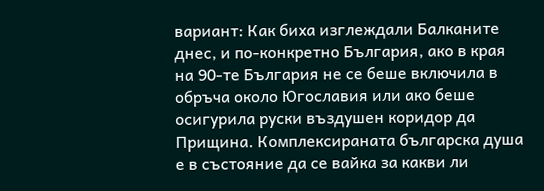вариант: Как биха изглеждали Балканите днес, и по-конкретно България, ако в края на 90-те България не се беше включила в обръча около Югославия или ако беше осигурила руски въздушен коридор да Прищина. Комплексираната българска душа е в състояние да се вайка за какви ли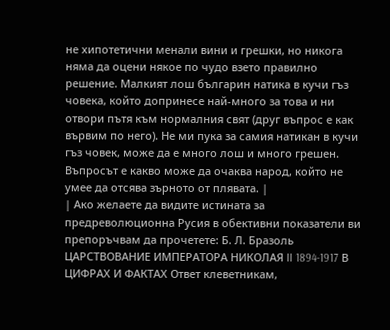не хипотетични менали вини и грешки, но никога няма да оцени някое по чудо взето правилно решение. Малкият лош българин натика в кучи гъз човека, който допринесе най-много за това и ни отвори пътя към нормалния свят (друг въпрос е как вървим по него). Не ми пука за самия натикан в кучи гъз човек, може да е много лош и много грешен. Въпросът е какво може да очаква народ, който не умее да отсява зърното от плявата. |
| Ако желаете да видите истината за предреволюционна Русия в обективни показатели ви препоръчвам да прочетете: Б. Л. Бразоль ЦАРСТВОВАНИЕ ИМПЕРАТОРА НИКОЛАЯ II 1894-1917 В ЦИФРАХ И ФАКТАХ Ответ клеветникам,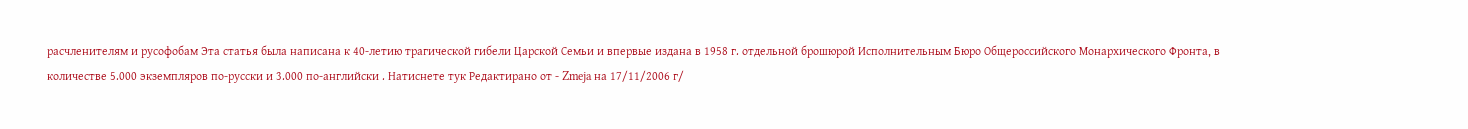расчленителям и русофобам Эта статья была написана к 40-летию трагической гибели Царской Семьи и впервые издана в 1958 г. отдельной брошюрой Исполнительным Бюро Общероссийского Монархического Фронта, в количестве 5.000 экземпляров по-русски и 3.000 по-английски . Натиснете тук Редактирано от - Zmeja на 17/11/2006 г/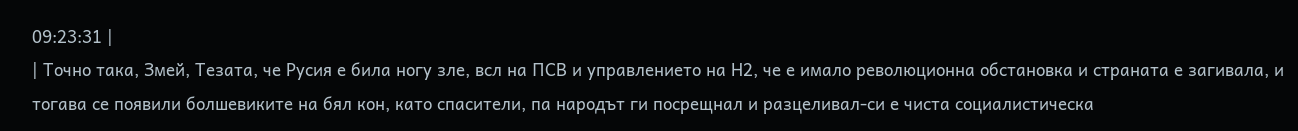09:23:31 |
| Точно така, Змей, Тезата, че Русия е била ногу зле, всл на ПСВ и управлението на Н2, че е имало революционна обстановка и страната е загивала, и тогава се появили болшевиките на бял кон, като спасители, па народът ги посрещнал и разцеливал-си е чиста социалистическа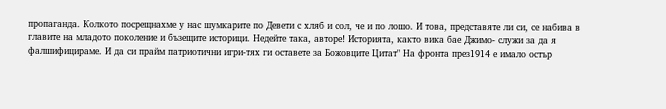пропаганда. Колкото посрещнахме у нас шумкарите по Девети с хляб и сол, че и по лошо. И това, представяте ли си, се набива в главите на младото поколение и бъзещите историци. Недейте така, авторе! Историята, както вика бае Джимо- служи за да я фалшифицираме. И да си прайм патриотични игри-тях ги оставете за Божовците Цитат" На фронта през1914 е имало остър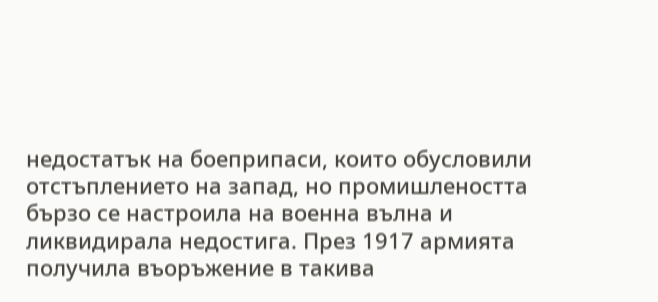недостатък на боеприпаси, които обусловили отстъплението на запад, но промишлеността бързо се настроила на военна вълна и ликвидирала недостига. През 1917 армията получила въоръжение в такива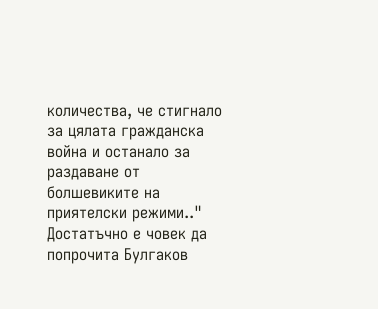количества, че стигнало за цялата гражданска война и останало за раздаване от болшевиките на приятелски режими.." Достатъчно е човек да попрочита Булгаков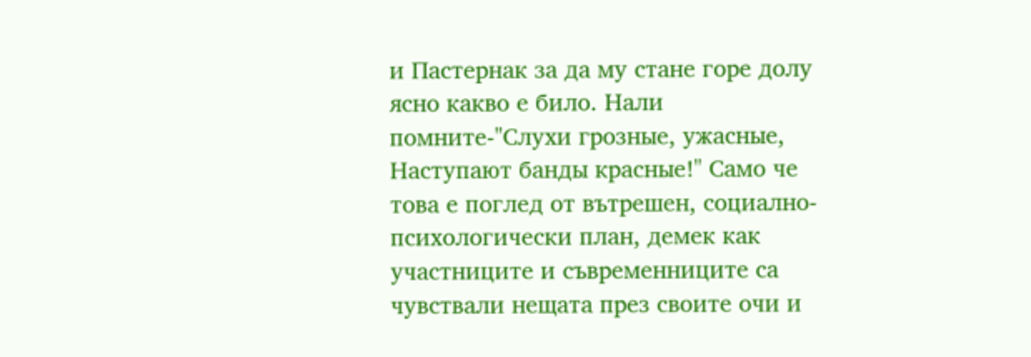и Пастернак за да му стане горе долу ясно какво е било. Нали помните-"Слухи грозные, ужасные, Наступают банды красные!" Само че това е поглед от вътрешен, социално-психологически план, демек как участниците и съвременниците са чувствали нещата през своите очи и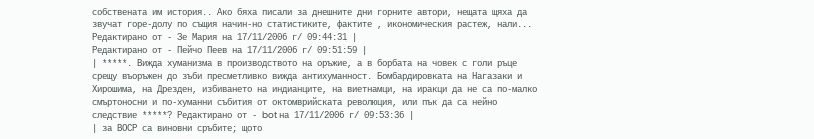собствената им история.. Ако бяха писали за днешните дни горните автори, нещата щяха да звучат горе-долу по същия начин-но статистиките, фактите , икономическия растеж, нали... Редактирано от - Зе Мария на 17/11/2006 г/ 09:44:31 |
Редактирано от - Пейчо Пеев на 17/11/2006 г/ 09:51:59 |
| *****. Вижда хуманизма в производството на оръжие, а в борбата на човек с голи ръце срещу въоръжен до зъби пресметливко вижда антихуманност. Бомбардировката на Нагазаки и Хирошима, на Дрезден, избиването на индианците, на виетнамци, на иракци да не са по-малко смъртоносни и по-хуманни събития от октомврийската революция, или пък да са нейно следствие *****? Редактирано от - bot на 17/11/2006 г/ 09:53:36 |
| за ВОСР са виновни сръбите; щото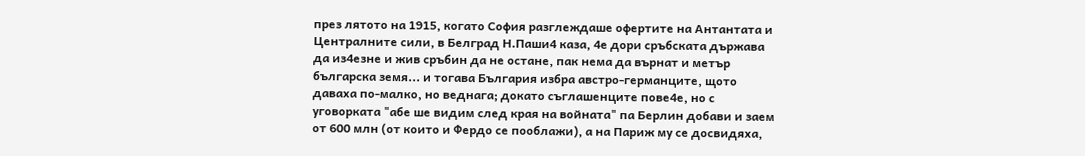през лятото на 1915, когато София разглеждаше офертите на Антантата и Централните сили, в Белград Н.Паши4 каза, 4е дори сръбската държава да из4езне и жив сръбин да не остане, пак нема да върнат и метър българска земя... и тогава България избра австро-германците, щото даваха по-малко, но веднага; докато съглашенците пове4е, но с уговорката "абе ше видим след края на войната" па Берлин добави и заем от 600 млн (от които и Фердо се пооблажи), а на Париж му се досвидяха,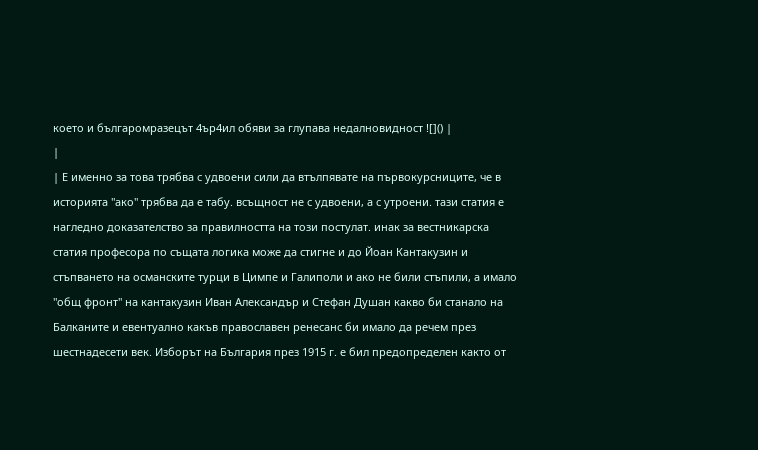което и българомразецът 4ър4ил обяви за глупава недалновидност ![]() |
|
| Е именно за това трябва с удвоени сили да втълпявате на първокурсниците, че в историята "ако" трябва да е табу. всъщност не с удвоени, а с утроени. тази статия е нагледно доказателство за правилността на този постулат. инак за вестникарска статия професора по същата логика може да стигне и до Йоан Кантакузин и стъпването на османските турци в Цимпе и Галиполи и ако не били стъпили, а имало "общ фронт" на кантакузин Иван Александър и Стефан Душан какво би станало на Балканите и евентуално какъв православен ренесанс би имало да речем през шестнадесети век. Изборът на България през 1915 г. е бил предопределен както от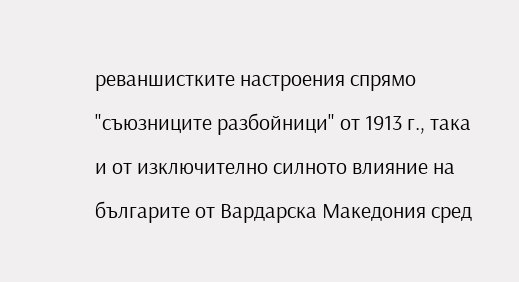реваншистките настроения спрямо "съюзниците разбойници" от 1913 г., така и от изключително силното влияние на българите от Вардарска Македония сред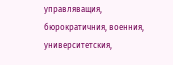управляващия, бюрократичния, военния, университетския,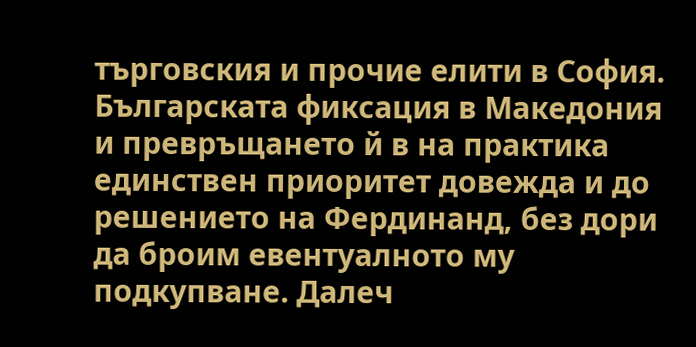търговския и прочие елити в София. Българската фиксация в Македония и превръщането й в на практика единствен приоритет довежда и до решението на Фердинанд, без дори да броим евентуалното му подкупване. Далеч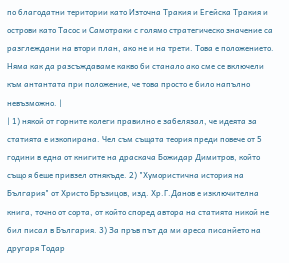по благодатни територии като Източна Тракия и Егейска Тракия и острови като Тасос и Самотраки с голямо стратегическо значение са разглеждани на втори план, ако не и на трети. Това е положението. Няма как да разсъждаваме какво би станало ако сме се включели към антантата при положение, че това просто е било напълно невъзможно. |
| 1) някой от горните колеги правилно е забелязал, че идеята за статията е изкопирана. Чел съм същата теория преди повече от 5 години в една от книгите на драскача Божидар Димитров, който също я беше привзел отнякъде. 2) "Хумористична история на България" от Христо Бръзицов, изд. Хр.Г.Данов е изключителна книга, точно от сорта, от който според автора на статията никой не бил писал в България. 3) За пръв път да ми ареса писанйето на другаря Тодар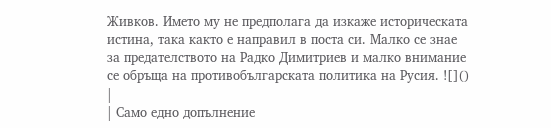Живков. Името му не предполага да изкаже историческата истина, така както е направил в поста си. Малко се знае за предателството на Радко Димитриев и малко внимание се обръща на противобългарската политика на Русия. ![]() |
| Само едно допълнение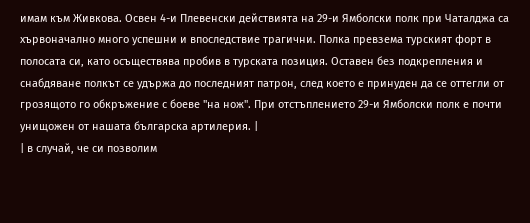имам към Живкова. Освен 4-и Плевенски действията на 29-и Ямболски полк при Чаталджа са хървоначално много успешни и впоследствие трагични. Полка превзема турският форт в полосата си, като осъществява пробив в турската позиция. Оставен без подкрепления и снабдяване полкът се удържа до последният патрон, след което е принуден да се оттегли от грозящото го обкръжение с боеве "на нож". При отстъплението 29-и Ямболски полк е почти унищожен от нашата българска артилерия. |
| в случай, че си позволим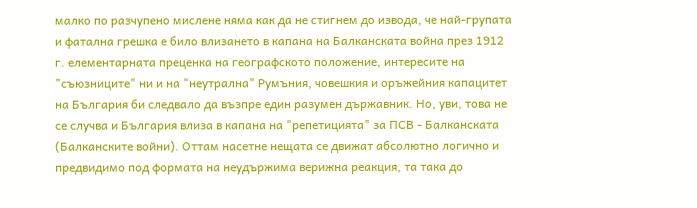малко по разчупено мислене няма как да не стигнем до извода, че най-групата и фатална грешка е било влизането в капана на Балканската война през 1912 г. елементарната преценка на географското положение, интересите на "съюзниците" ни и на "неутрална" Румъния, човешкия и оръжейния капацитет на България би следвало да възпре един разумен държавник. Но, уви, това не се случва и България влиза в капана на "репетицията" за ПСВ - Балканската (Балканските войни). Оттам насетне нещата се движат абсолютно логично и предвидимо под формата на неудържима верижна реакция, та така до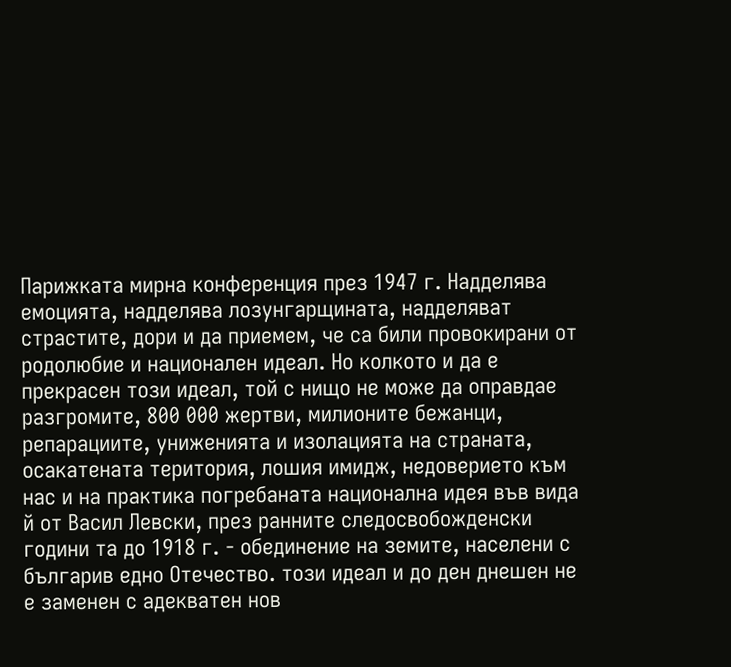Парижката мирна конференция през 1947 г. Надделява емоцията, надделява лозунгарщината, надделяват страстите, дори и да приемем, че са били провокирани от родолюбие и национален идеал. Но колкото и да е прекрасен този идеал, той с нищо не може да оправдае разгромите, 800 000 жертви, милионите бежанци, репарациите, униженията и изолацията на страната, осакатената територия, лошия имидж, недоверието към нас и на практика погребаната национална идея във вида й от Васил Левски, през ранните следосвобожденски години та до 1918 г. - обединение на земите, населени с българив едно Отечество. този идеал и до ден днешен не е заменен с адекватен нов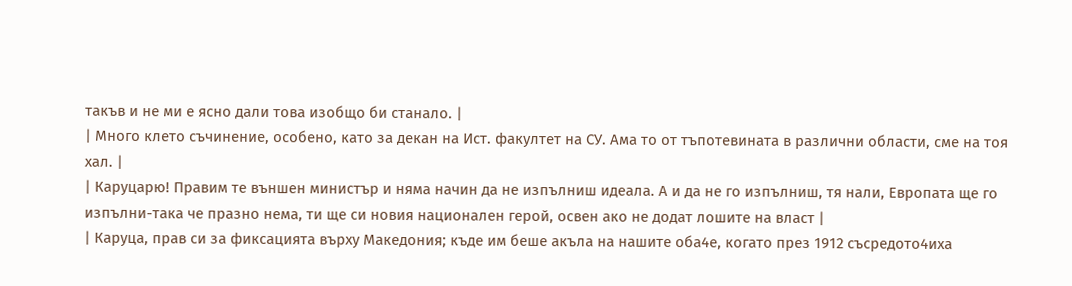такъв и не ми е ясно дали това изобщо би станало. |
| Много клето съчинение, особено, като за декан на Ист. факултет на СУ. Ама то от тъпотевината в различни области, сме на тоя хал. |
| Каруцарю! Правим те външен министър и няма начин да не изпълниш идеала. А и да не го изпълниш, тя нали, Европата ще го изпълни-така че празно нема, ти ще си новия национален герой, освен ако не додат лошите на власт |
| Каруца, прав си за фиксацията върху Македония; къде им беше акъла на нашите оба4е, когато през 1912 съсредото4иха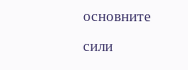основните сили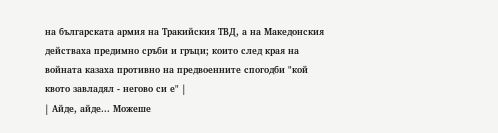на българската армия на Тракийския ТВД, а на Македонския действаха предимно сръби и гръци; които след края на войната казаха противно на предвоенните спогодби "кой квото завладял - негово си е" |
| Айде, айде... Можеше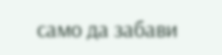само да забави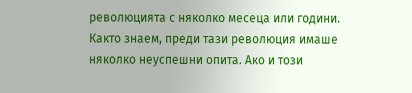революцията с няколко месеца или години. Както знаем, преди тази революция имаше няколко неуспешни опита. Ако и този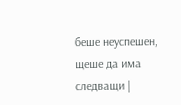беше неуспешен, щеше да има следващи |